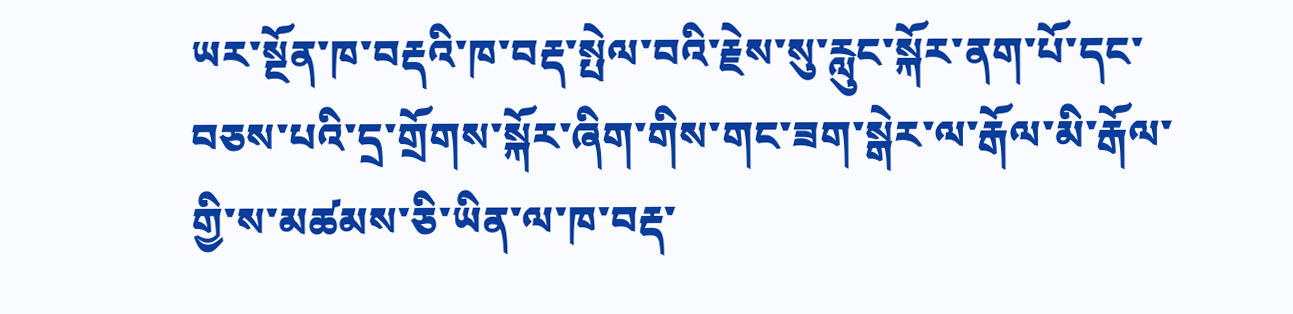ཡར་སྔོན་ཁ་བརྡའི་ཁ་བརྡ་སྤེལ་བའི་རྗེས་སུ་རླུང་སྐོར་ནག་པོ་དང་བཅས་པའི་དྲ་གྲོགས་སྐོར་ཞིག་གིས་གང་ཟག་སྒེར་ལ་རྒོལ་མི་རྒོལ་གྱི་ས་མཚམས་ཅི་ཡིན་ལ་ཁ་བརྡ་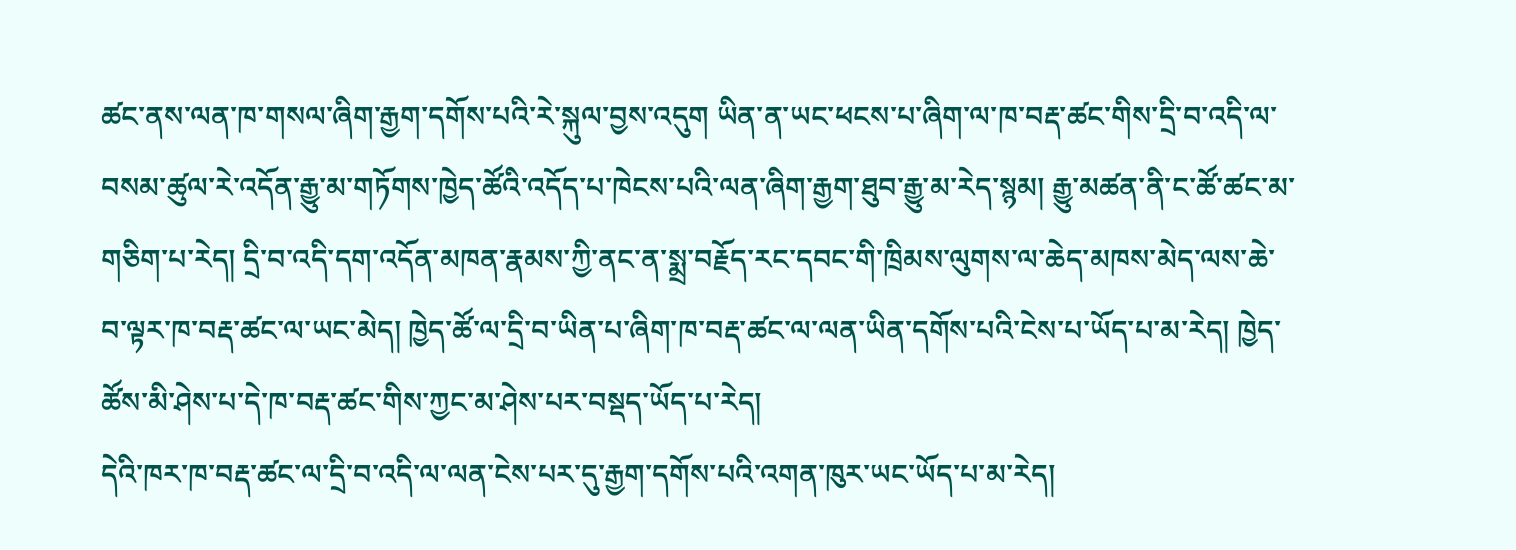ཚང་ནས་ལན་ཁ་གསལ་ཞིག་རྒྱག་དགོས་པའི་རེ་སྐུལ་བྱས་འདུག ཡིན་ན་ཡང་ཕངས་པ་ཞིག་ལ་ཁ་བརྡ་ཚང་གིས་དྲི་བ་འདི་ལ་བསམ་ཚུལ་རེ་འདོན་རྒྱུ་མ་གཏོགས་ཁྱེད་ཚོའི་འདོད་པ་ཁེངས་པའི་ལན་ཞིག་རྒྱག་ཐུབ་རྒྱུ་མ་རེད་སྙམ། རྒྱུ་མཚན་ནི་ང་ཚོ་ཚང་མ་གཅིག་པ་རེད། དྲི་བ་འདི་དག་འདོན་མཁན་རྣམས་ཀྱི་ནང་ན་སྨྲ་བརྗོད་རང་དབང་གི་ཁྲིམས་ལུགས་ལ་ཆེད་མཁས་མེད་ལས་ཆེ་བ་ལྟར་ཁ་བརྡ་ཚང་ལ་ཡང་མེད། ཁྱེད་ཚོ་ལ་དྲི་བ་ཡིན་པ་ཞིག་ཁ་བརྡ་ཚང་ལ་ལན་ཡིན་དགོས་པའི་ངེས་པ་ཡོད་པ་མ་རེད། ཁྱེད་ཚོས་མི་ཤེས་པ་དེ་ཁ་བརྡ་ཚང་གིས་ཀྱང་མ་ཤེས་པར་བསྡད་ཡོད་པ་རེད།
དེའི་ཁར་ཁ་བརྡ་ཚང་ལ་དྲི་བ་འདི་ལ་ལན་ངེས་པར་དུ་རྒྱག་དགོས་པའི་འགན་ཁུར་ཡང་ཡོད་པ་མ་རེད།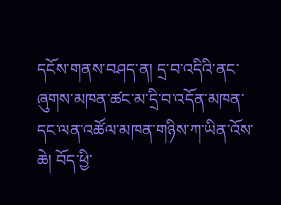དངོས་གནས་བཤད་ན། དྲ་བ་འདིའི་ནང་ཞུགས་མཁན་ཚང་མ་དྲི་བ་འདོན་མཁན་དང་ལན་འཚོལ་མཁན་གཉིས་ཀ་ཡིན་འོས་ཆེ། བོད་ཕྱི་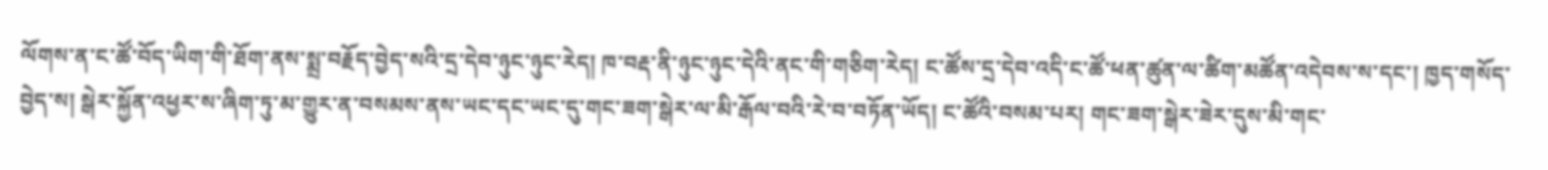ལོགས་ན་ང་ཚོ་བོད་ཡིག་གི་ཐོག་ནས་སྨྲ་བརྗོད་བྱེད་སའི་དྲ་དེབ་ཉུང་ཉུང་རེད། ཁ་བརྡ་ནི་ཉུང་ཉུང་དེའི་ནང་གི་གཅིག་རེད། ང་ཚོས་དྲ་དེབ་འདི་ང་ཚོ་ཕན་ཚུན་ལ་ཚིག་མཚོན་འདེབས་ས་དང་། ཁྱད་གསོད་བྱེད་ས། སྒེར་སྐྱོན་འཕྱར་ས་ཞིག་ཏུ་མ་གྱུར་ན་བསམས་ནས་ཡང་དང་ཡང་དུ་གང་ཟག་སྒེར་ལ་མི་རྒོལ་བའི་རེ་བ་བཏོན་ཡོད། ང་ཚོའི་བསམ་པར། གང་ཟག་སྒེར་ཟེར་དུས་མི་གང་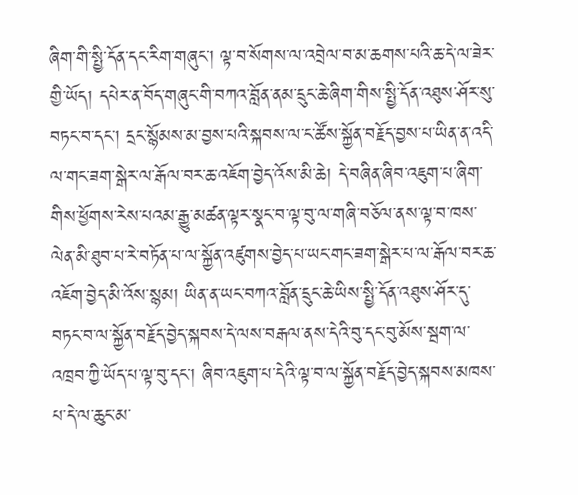ཞིག་གི་སྤྱི་དོན་དང་རིག་གཞུང་། ལྟ་བ་སོགས་ལ་འབྲེལ་བ་མ་ཆགས་པའི་ཆ་དེ་ལ་ཟེར་གྱི་ཡོད། དཔེར་ན་བོད་གཞུང་གི་བཀའ་བློན་ནམ་དྲུང་ཆེ་ཞིག་གིས་སྤྱི་དོན་འཐུས་ཤོར་སུ་བཏང་བ་དང་། དྲང་སྙོམས་མ་བྱས་པའི་སྐབས་ལ་ང་ཚོས་སྐྱོན་བརྗོད་བྱས་པ་ཡིན་ན་འདི་ལ་གང་ཟག་སྒེར་ལ་རྒོལ་བར་ཆ་འཇོག་བྱེད་འོས་མི་ཆེ། དེ་བཞིན་ཞིབ་འཇུག་པ་ཞིག་གིས་ཕྱོགས་རེས་པའམ་རྒྱུ་མཚན་ལྟར་སྣང་བ་ལྟ་བུ་ལ་གཞི་བཅོལ་ནས་ལྟ་བ་ཁས་ལེན་མི་ཐུབ་པ་རེ་བཏོན་པ་ལ་སྐྱོན་འཛུགས་བྱེད་པ་ཡང་གང་ཟག་སྒེར་པ་ལ་རྒོལ་བར་ཆ་འཇོག་བྱེད་མི་འོས་སྙམ། ཡིན་ན་ཡང་བཀའ་བློན་དྲུང་ཆེ་ཡིས་སྤྱི་དོན་འཐུས་ཤོར་དུ་བཏང་བ་ལ་སྐྱོན་བརྗོད་བྱེད་སྐབས་དེ་ལས་བརྒལ་ནས་དེའི་བུ་དང་བུ་མོས་སྦག་ལ་འཁྲབ་ཀྱི་ཡོད་པ་ལྟ་བུ་དང་། ཞིབ་འཇུག་པ་དེའི་ལྟ་བ་ལ་སྐྱོན་བརྗོད་བྱེད་སྐབས་མཁས་པ་དེ་ལ་ཆུང་མ་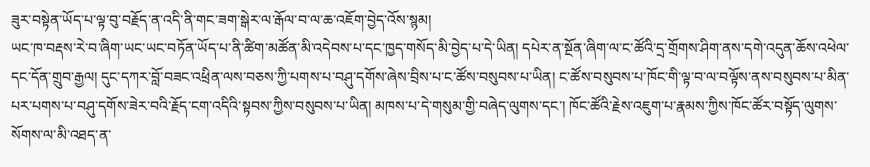ཟུར་བསྟེན་ཡོད་པ་ལྟ་བུ་བརྗོད་ན་འདི་ནི་གང་ཟག་སྒེར་ལ་རྒོལ་བ་ལ་ཆ་འཇོག་བྱེད་འོས་སྙམ།
ཡང་ཁ་བརྡས་རེ་བ་ཞིག་ཡང་ཡང་བཏོན་ཡོད་པ་ནི་ཚིག་མཚོན་མི་འདེབས་པ་དང་ཁྱད་གསོད་མི་བྱེད་པ་དེ་ཡིན། དཔེར་ན་སྔོན་ཞིག་ལ་ང་ཚོའི་དྲ་གྲོགས་ཤིག་ནས་དགེ་འདུན་ཆོས་འཕེལ་དང་དོན་གྲུབ་རྒྱལ། དུང་དཀར་བློ་བཟང་འཕྲིན་ལས་བཅས་ཀྱི་པགས་པ་བཤུ་དགོས་ཞེས་བྲིས་པ་ང་ཚོས་བསུབས་པ་ཡིན། ང་ཚོས་བསུབས་པ་ཁོང་གི་ལྟ་བ་ལ་བལྟོས་ནས་བསུབས་པ་མིན་པར་པགས་པ་བཤུ་དགོས་ཟེར་བའི་རྗོད་ངག་འདིའི་སྟབས་ཀྱིས་བསུབས་པ་ཡིན། མཁས་པ་དེ་གསུམ་གྱི་བཞེད་ལུགས་དང་། ཁོང་ཚོའི་རྗེས་འཇུག་པ་རྣམས་ཀྱིས་ཁོང་ཚོར་བསྟོད་ལུགས་སོགས་ལ་མི་འཐད་ན་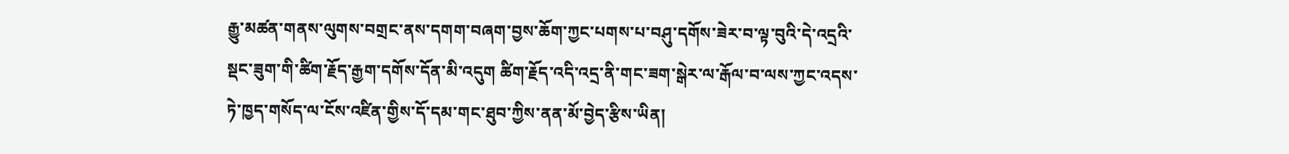རྒྱུ་མཚན་གནས་ལུགས་བགྲང་ནས་དགག་བཞག་བྱས་ཆོག་ཀྱང་པགས་པ་བཤུ་དགོས་ཟེར་བ་ལྟ་བུའི་དེ་འདྲའི་སྡང་ཟུག་གི་ཚིག་རྗོད་རྒྱག་དགོས་དོན་མི་འདུག ཚིག་རྗོད་འདི་འདྲ་ནི་གང་ཟག་སྒེར་ལ་རྒོལ་བ་ལས་ཀྱང་འདས་ཏེ་ཁྱད་གསོད་ལ་ངོས་འཛིན་གྱིས་དོ་དམ་གང་ཐུབ་ཀྱིས་ནན་མོ་བྱེད་རྩིས་ཡིན།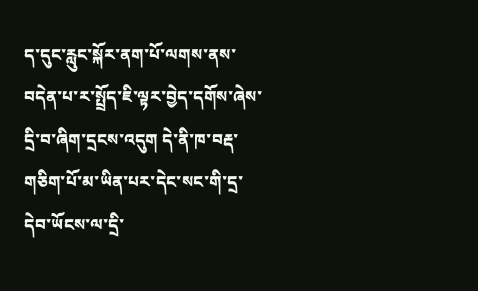ད་དུང་རླུང་སྐོར་ནག་པོ་ལགས་ནས་བདེན་པ་ར་སྤྲོད་ཇི་ལྟར་བྱེད་དགོས་ཞེས་དྲི་བ་ཞིག་དྲངས་འདུག དེ་ནི་ཁ་བརྡ་གཅིག་པོ་མ་ཡིན་པར་དེང་སང་གི་དྲ་དེབ་ཡོངས་ལ་དྲི་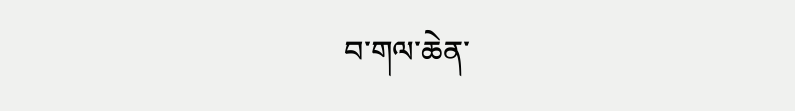བ་གལ་ཆེན་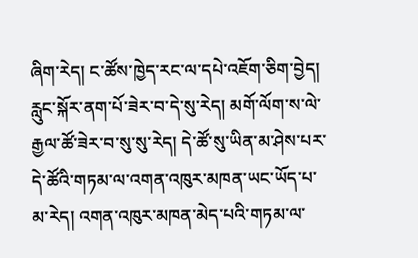ཞིག་རེད། ང་ཚོས་ཁྱེད་རང་ལ་དཔེ་འཇོག་ཅིག་བྱེད། རླུང་སྐོར་ནག་པོ་ཟེར་བ་དེ་སུ་རེད། མགོ་ལོག་ས་ལེ་རྒྱལ་ཚོ་ཟེར་བ་སུ་སུ་རེད། དེ་ཚོ་སུ་ཡིན་མ་ཤེས་པར་དེ་ཚོའི་གཏམ་ལ་འགན་འཁུར་མཁན་ཡང་ཡོད་པ་མ་རེད། འགན་འཁུར་མཁན་མེད་པའི་གཏམ་ལ་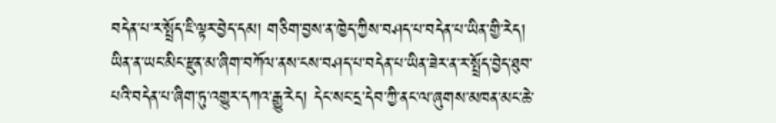བདེན་པ་ར་སྤྲོད་ཇི་ལྟར་བྱེད་དམ། གཅིག་བྱས་ན་ཁྱེད་ཀྱིས་བཤད་པ་བདེན་པ་ཡིན་གྱི་རེད། ཡིན་ན་ཡང་མིང་རྫུན་མ་ཞིག་བཀོལ་ནས་ངས་བཤད་པ་བདེན་པ་ཡིན་ཟེར་ན་ར་སྤྲོད་བྱེད་ཐུབ་པའི་བདེན་པ་ཞིག་ཏུ་འགྱུར་དཀའ་རྒྱུ་རེད། དེང་སང་དྲ་དེབ་ཀྱི་ནང་ལ་ཞུགས་མཁན་མང་ཆེ་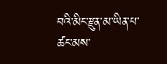བའི་མིང་རྫུན་མ་ཡིན་པ་ཚང་མས་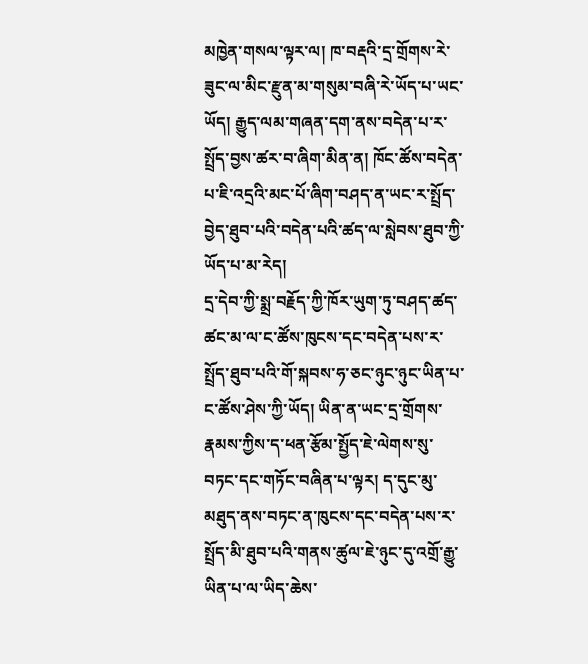མཁྱེན་གསལ་ལྟར་ལ། ཁ་བརྡའི་དྲ་གྲོགས་རེ་ཟུང་ལ་མིང་རྫུན་མ་གསུམ་བཞི་རེ་ཡོད་པ་ཡང་ཡོད། རྒྱུད་ལམ་གཞན་དག་ནས་བདེན་པ་ར་སྤྲོད་བྱས་ཚར་བ་ཞིག་མིན་ན། ཁོང་ཚོས་བདེན་པ་ཇི་འདྲའི་མང་པོ་ཞིག་བཤད་ན་ཡང་ར་སྤྲོད་བྱེད་ཐུབ་པའི་བདེན་པའི་ཚད་ལ་སླེབས་ཐུབ་ཀྱི་ཡོད་པ་མ་རེད།
དྲ་དེབ་ཀྱི་སྨྲ་བརྗོད་ཀྱི་ཁོར་ཡུག་ཏུ་བཤད་ཚད་ཚང་མ་ལ་ང་ཚོས་ཁུངས་དང་བདེན་པས་ར་སྤྲོད་ཐུབ་པའི་གོ་སྐབས་ཧ་ཅང་ཉུང་ཉུང་ཡིན་པ་ང་ཚོས་ཤེས་ཀྱི་ཡོད། ཡིན་ན་ཡང་དྲ་གྲོགས་རྣམས་ཀྱིས་ད་ཕན་རྩོམ་སྤྱོད་ཇེ་ལེགས་སུ་བཏང་དང་གཏོང་བཞིན་པ་ལྟར། ད་དུང་མུ་མཐུད་ནས་བཏང་ན་ཁུངས་དང་བདེན་པས་ར་སྤྲོད་མི་ཐུབ་པའི་གནས་ཚུལ་ཇེ་ཉུང་དུ་འགྲོ་རྒྱུ་ཡིན་པ་ལ་ཡིད་ཆེས་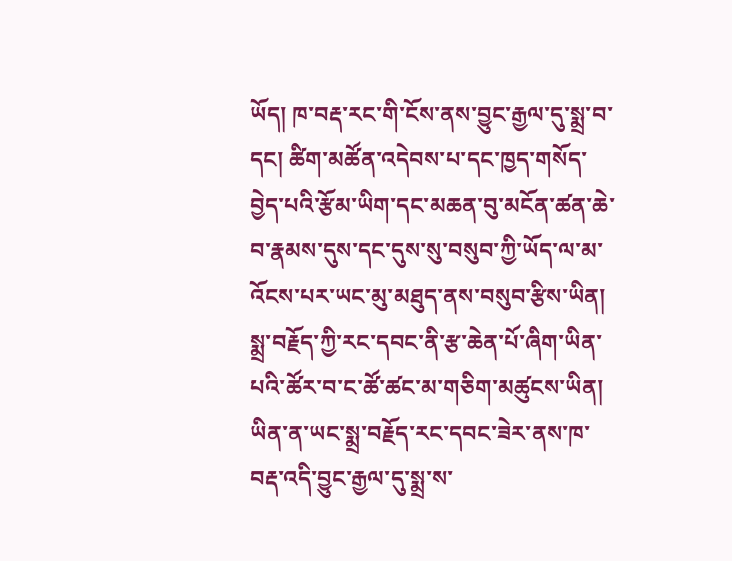ཡོད། ཁ་བརྡ་རང་གི་ངོས་ནས་བྱུང་རྒྱལ་དུ་སྨྲ་བ་དང། ཚིག་མཚོན་འདེབས་པ་དང་ཁྱད་གསོད་བྱེད་པའི་རྩོམ་ཡིག་དང་མཆན་བུ་མངོན་ཚན་ཆེ་བ་རྣམས་དུས་དང་དུས་སུ་བསུབ་ཀྱི་ཡོད་ལ་མ་འོངས་པར་ཡང་མུ་མཐུད་ནས་བསུབ་རྩིས་ཡིན། སྨྲ་བརྗོད་ཀྱི་རང་དབང་ནི་རྩ་ཆེན་པོ་ཞིག་ཡིན་པའི་ཚོར་བ་ང་ཚོ་ཚང་མ་གཅིག་མཚུངས་ཡིན། ཡིན་ན་ཡང་སྨྲ་བརྗོད་རང་དབང་ཟེར་ནས་ཁ་བརྡ་འདི་བྱུང་རྒྱལ་དུ་སྨྲ་ས་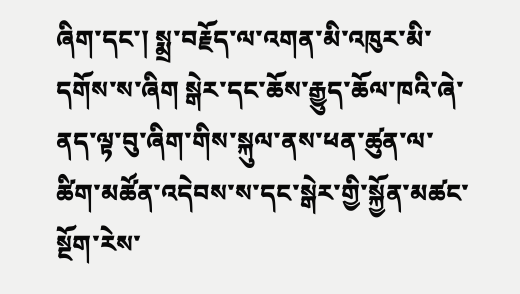ཞིག་དང་། སྨྲ་བརྗོད་ལ་འགན་མི་འཁུར་མི་དགོས་ས་ཞིག སྒེར་དང་ཆོས་རྒྱུད་ཆོལ་ཁའི་ཞེ་ནད་ལྟ་བུ་ཞིག་གིས་སྐུལ་ནས་ཕན་ཚུན་ལ་ཚིག་མཚོན་འདེབས་ས་དང་སྒེར་གྱི་སྐྱོན་མཚང་སྔོག་རེས་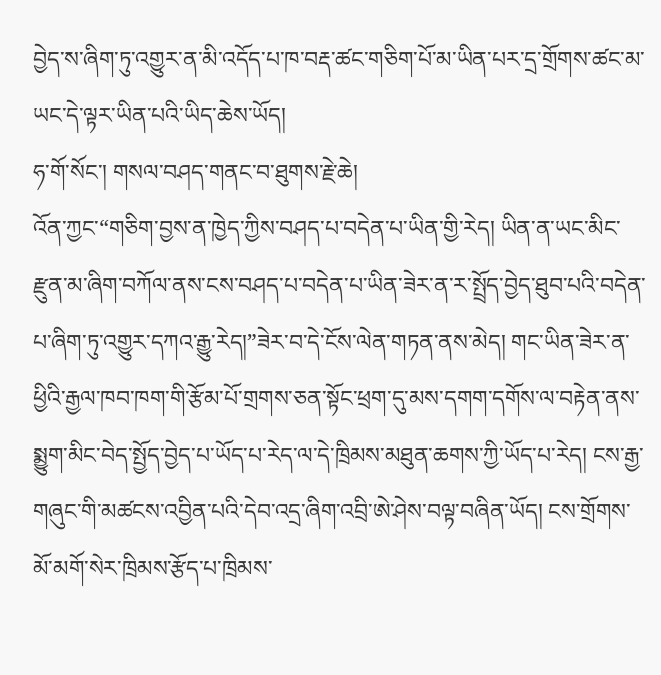བྱེད་ས་ཞིག་ཏུ་འགྱུར་ན་མི་འདོད་པ་ཁ་བརྡ་ཚང་གཅིག་པོ་མ་ཡིན་པར་དྲ་གྲོགས་ཚང་མ་ཡང་དེ་ལྟར་ཡིན་པའི་ཡིད་ཆེས་ཡོད།
ཧ་གོ་སོང་། གསལ་བཤད་གནང་བ་ཐུགས་རྗེ་ཆེ།
འོན་ཀྱང་“གཅིག་བྱས་ན་ཁྱེད་ཀྱིས་བཤད་པ་བདེན་པ་ཡིན་གྱི་རེད། ཡིན་ན་ཡང་མིང་རྫུན་མ་ཞིག་བཀོལ་ནས་ངས་བཤད་པ་བདེན་པ་ཡིན་ཟེར་ན་ར་སྤྲོད་བྱེད་ཐུབ་པའི་བདེན་པ་ཞིག་ཏུ་འགྱུར་དཀའ་རྒྱུ་རེད།”ཟེར་བ་དེ་ངོས་ལེན་གཏན་ནས་མེད། གང་ཡིན་ཟེར་ན་ཕྱིའི་རྒྱལ་ཁབ་ཁག་གི་རྩོམ་པོ་གྲགས་ཅན་སྟོང་ཕྲག་དུ་མས་དགག་དགོས་ལ་བརྟེན་ནས་སྨྱུག་མིང་བེད་སྤྱོད་བྱེད་པ་ཡོད་པ་རེད་ལ་དེ་ཁྲིམས་མཐུན་ཆགས་ཀྱི་ཡོད་པ་རེད། ངས་རྒྱ་གཞུང་གི་མཚངས་འབྱིན་པའི་དེབ་འདྲ་ཞིག་འབྲི་ཨེ་ཤེས་བལྟ་བཞིན་ཡོད། ངས་གྲོགས་མོ་མགོ་སེར་ཁྲིམས་རྩོད་པ་ཁྲིམས་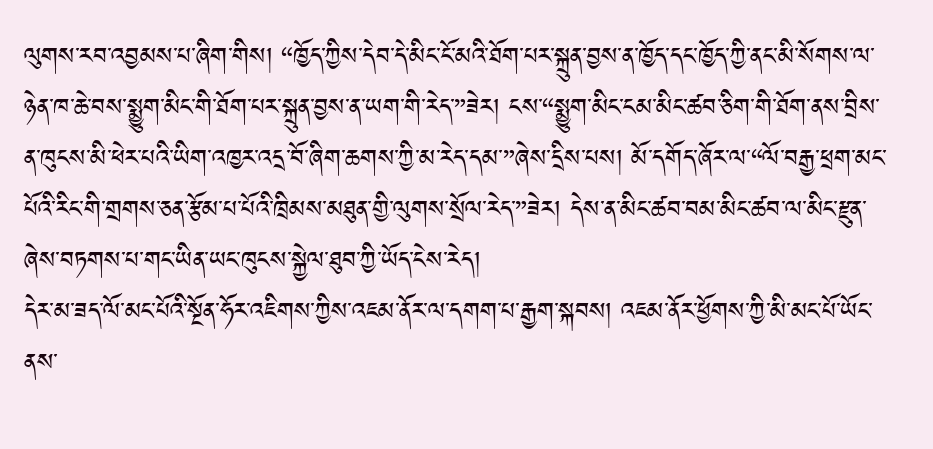ལུགས་རབ་འབྱམས་པ་ཞིག་གིས། “ཁྱོད་ཀྱིས་དེབ་དེ་མིང་ངོ་མའི་ཐོག་པར་སྐྲུན་བྱས་ན་ཁྱོད་དང་ཁྱོད་ཀྱི་ནང་མི་སོགས་ལ་ཉེན་ཁ་ཆེ་བས་སྨྱུག་མིང་གི་ཐོག་པར་སྐྲུན་བྱས་ན་ཡག་གི་རེད་”ཟེར། ངས་“སྨྱུག་མིང་ངམ་མིང་ཚབ་ཅིག་གི་ཐོག་ནས་བྲིས་ན་ཁུངས་མི་ཕེར་པའི་ཡིག་འཁྱར་འདྲ་བོ་ཞིག་ཆགས་ཀྱི་མ་རེད་དམ་”ཞེས་དྲིས་པས། མོ་དགོད་ཞོར་ལ་“ལོ་བརྒྱ་ཕྲག་མང་པོའི་རིང་གི་གྲགས་ཅན་རྩོམ་པ་པོའི་ཁྲིམས་མཐུན་གྱི་ལུགས་སྲོལ་རེད་”ཟེར། དེས་ན་མིང་ཚབ་བམ་མིང་ཚབ་ལ་མིང་རྫུན་ཞེས་བཏགས་པ་གང་ཡིན་ཡང་ཁུངས་སྐྱེལ་ཐུབ་ཀྱི་ཡོད་ངེས་རེད།
དེར་མ་ཟད་ལོ་མང་པོའི་སྔོན་ཧོར་འཇིགས་ཀྱིས་འཇམ་ནོར་ལ་དགག་པ་རྒྱག་སྐབས། འཇམ་ནོར་ཕྱོགས་ཀྱི་མི་མང་པོ་ཡོང་ནས་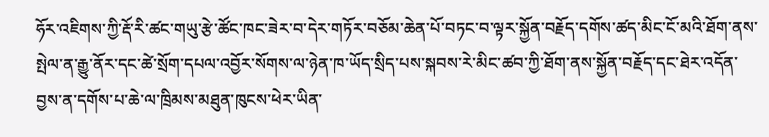ཧོར་འཇིགས་ཀྱི་རྡོ་རི་ཚང་གཡུ་རྩེ་ཚོང་ཁང་ཟེར་བ་དེར་གཏོར་བཅོམ་ཆེན་པོ་བཏང་བ་ལྟར་སྐྱོན་བརྗོད་དགོས་ཚད་མིང་ངོ་མའི་ཐོག་ནས་སྤེལ་ན་རྒྱུ་ནོར་དང་ཚེ་སྲོག་དཔལ་འབྱོར་སོགས་ལ་ཉེན་ཁ་ཡོད་སྲིད་པས་སྐབས་རེ་མིང་ཚབ་ཀྱི་ཐོག་ནས་སྐྱོན་བརྗོད་དང་ཐེར་འདོན་བྱས་ན་དགོས་པ་ཆེ་ལ་ཁྲིམས་མཐུན་ཁུངས་ཕེར་ཡིན་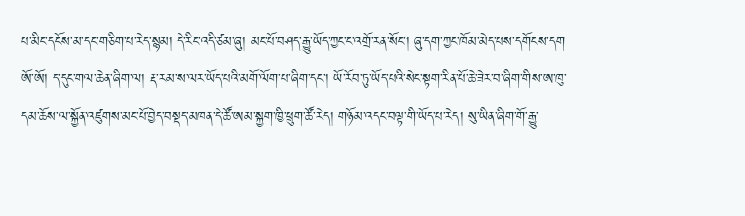པ་མིང་དངོས་མ་དང་གཅིག་པ་རེད་སྙམ། དེ་རིང་འདི་ཙམ་ཞུ། མང་པོ་བཤད་རྒྱུ་ཡོད་ཀྱང་ང་འགྲོ་རན་སོང་། ཞུ་དག་ཀྱང་ཁོམ་མེད་པས་དགོངས་དག
ཨོ་ཨོ། ད་དུང་གལ་ཆེན་ཞིག་ལ། རྡ་རམ་ས་ལར་ཡོད་པའི་མགོ་ལོག་པ་ཞིག་དང་། ཡོ་རོབ་ཏུ་ཡོད་པའི་སེང་སྟག་རིན་པོ་ཆེ་ཟེར་བ་ཞིག་གིས་ཨ་ཁུ་དམ་ཆོས་ལ་སྐྱོན་འཛུགས་མང་པོ་བྱེད་བསྡད་མཁན་དེ་ཚོ་ཨམ་སྐྱག་ཁྱི་ཕྲུག་ཚོ་རེད། གཉོམ་འདང་བལྟ་གི་ཡོད་པ་རེད། སུ་ཡིན་ཞིག་གོ་རྒྱུ་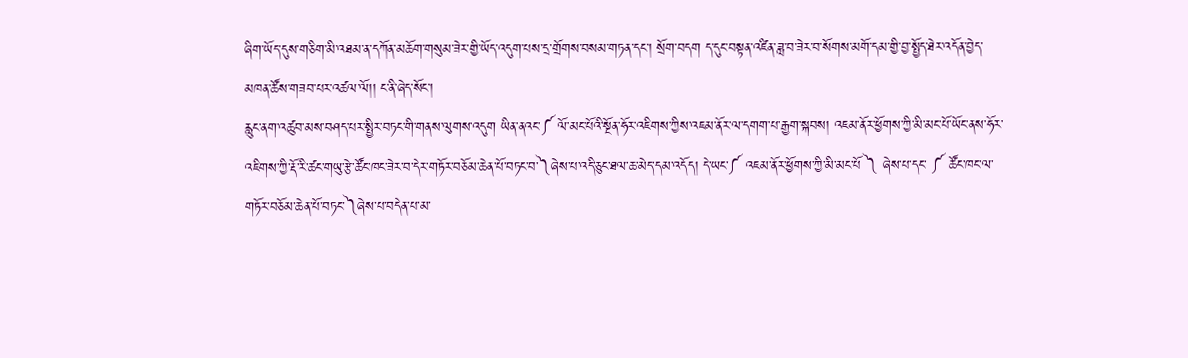ཞིག་ཡོད་དུས་གཅིག་མི་འཐམ་ན་དཀོན་མཆོག་གསུམ་ཟེར་གྱི་ཡོད་འདུག་པས་དྲ་གྲོགས་བསམ་གཏན་དང་། སྲོག་བདག ད་དུང་བསྟན་འཛིན་ཟླ་བ་ཟེར་བ་སོགས་མགོ་དམ་གྱི་བྱ་སྤྱོད་ཐེར་འདོན་བྱེད་མཁན་ཚོས་གཟབ་པར་འཚལ་ལོ།། ང་ནི་ཞེད་སོང་།
རླུང་ནག་འཚུབ་མས་བཤད་པར་སྤྱིར་བཏང་གི་གནས་ལུགས་འདུག ཡིན་ནའང་༼ ལོ་མང་པོའི་སྔོན་ཧོར་འཇིགས་ཀྱིས་འཇམ་ནོར་ལ་དགག་པ་རྒྱག་སྐབས། འཇམ་ནོར་ཕྱོགས་ཀྱི་མི་མང་པོ་ཡོང་ནས་ཧོར་འཇིགས་ཀྱི་རྡོ་རི་ཚང་གཡུ་རྩེ་ཚོང་ཁང་ཟེར་བ་དེར་གཏོར་བཅོམ་ཆེན་པོ་བཏང་བ་༽ཞེས་པ་འདི་ཅུང་ཐལ་ཆ་མེད་དམ་འདོད། དེ་ཡང་༼ འཇམ་ནོར་ཕྱོགས་ཀྱི་མི་མང་པོ ༽ ཞེས་པ་དང་ ༼ ཚོང་ཁང་ལ་གཏོར་བཅོམ་ཆེན་པོ་བཏང་༽ཞེས་པ་བདེན་པ་མ་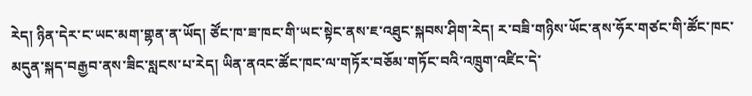རེད། ཉིན་དེར་ང་ཡང་མག་གྷན་ན་ཡོད། ཙོང་ཁ་ཟ་ཁང་གི་ཡང་སྟེང་ནས་ཇ་འཐུང་སྐབས་ཤིག་རེད། ར་བཟི་གཉིས་ཡོང་ནས་ཧོར་གཙང་གི་ཚོང་ཁང་མདུན་སྐད་བརྒྱབ་ནས་ཟིང་སླངས་པ་རེད། ཡིན་ནའང་ཚོང་ཁང་ལ་གཏོར་བཅོམ་གཏོང་བའི་འཁྲུག་འཛིང་དེ་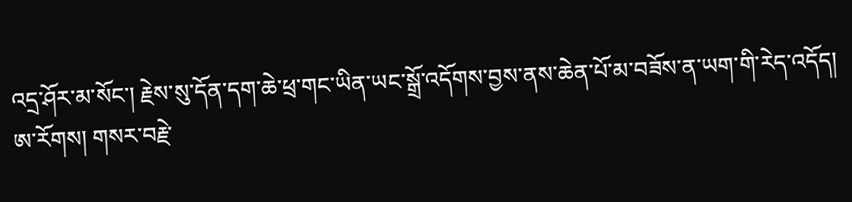འདྲ་ཤོར་མ་སོང་། རྗེས་སུ་དོན་དག་ཆེ་ཕྲ་གང་ཡིན་ཡང་སྒྲོ་འདོགས་བྱས་ནས་ཆེན་པོ་མ་བཟོས་ན་ཡག་གི་རེད་འདོད།
ཨ་རོགས། གསར་བརྗེ་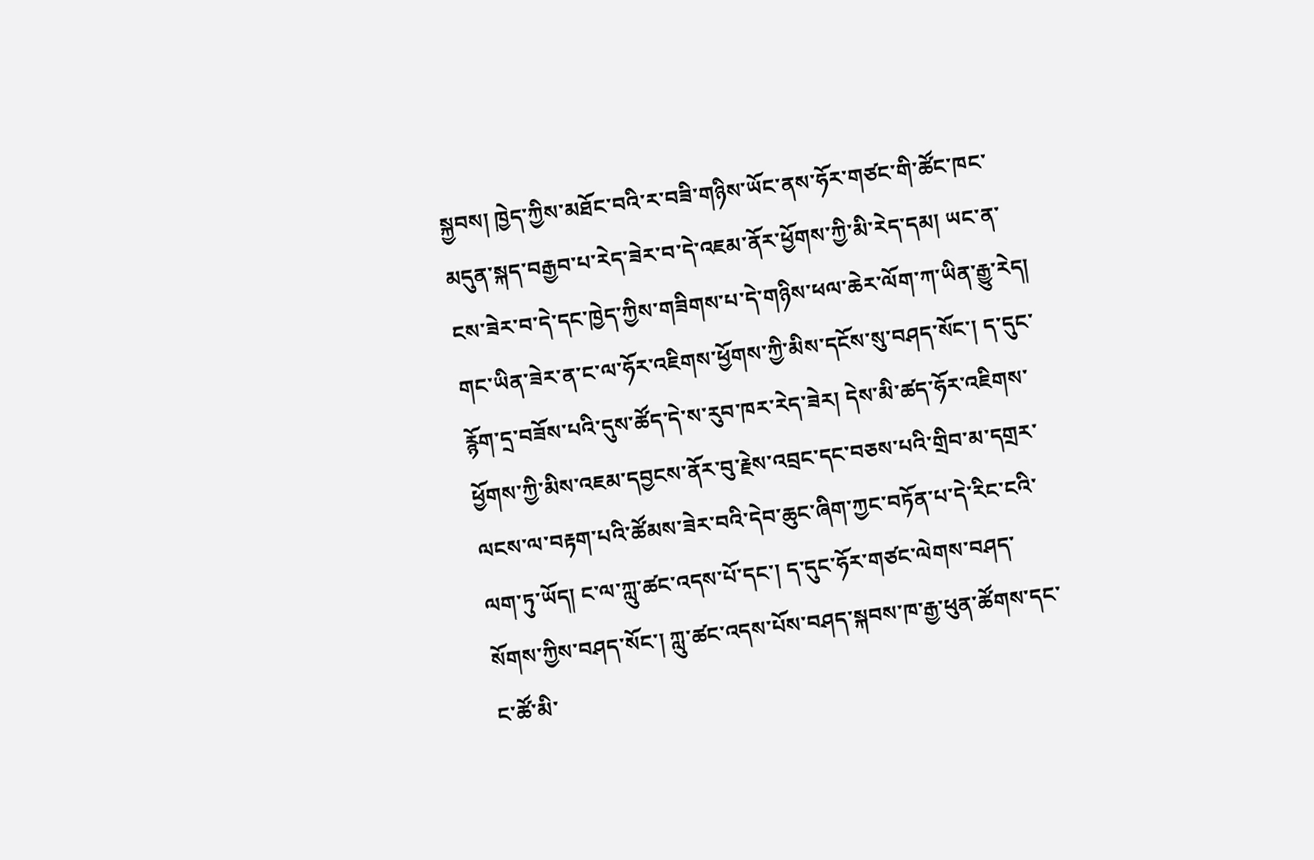སྐྱབས། ཁྱེད་ཀྱིས་མཐོང་བའི་ར་བཟི་གཉིས་ཡོང་ནས་ཧོར་གཙང་གི་ཚོང་ཁང་མདུན་སྐད་བརྒྱབ་པ་རེད་ཟེར་བ་དེ་འཇམ་ནོར་ཕྱོགས་ཀྱི་མི་རེད་དམ། ཡང་ན་ངས་ཟེར་བ་དེ་དང་ཁྱེད་ཀྱིས་གཟིགས་པ་དེ་གཉིས་ཕལ་ཆེར་ལོག་ཀ་ཡིན་རྒྱུ་རེད། གང་ཡིན་ཟེར་ན་ང་ལ་ཧོར་འཇིགས་ཕྱོགས་ཀྱི་མིས་དངོས་སུ་བཤད་སོང་། ད་དུང་རྙོག་དྲ་བཟོས་པའི་དུས་ཚོད་དེ་ས་རུབ་ཁར་རེད་ཟེར། དེས་མི་ཚད་ཧོར་འཇིགས་ཕྱོགས་ཀྱི་མིས་འཇམ་དབྱངས་ནོར་བུ་རྗེས་འབྲང་དང་བཅས་པའི་གྲིབ་མ་དགྲར་ལངས་ལ་བརྟག་པའི་ཚོམས་ཟེར་བའི་དེབ་ཆུང་ཞིག་ཀྱང་བཏོན་པ་དེ་རིང་ངའི་ལག་ཏུ་ཡོད། ང་ལ་ཀླུ་ཚང་འདས་པོ་དང་། ད་དུང་ཧོར་གཙང་ལེགས་བཤད་སོགས་ཀྱིས་བཤད་སོང་། ཀླུ་ཚང་འདས་པོས་བཤད་སྐབས་ཁ་རྒྱ་ཕུན་ཚོགས་དང་ང་ཚོ་མི་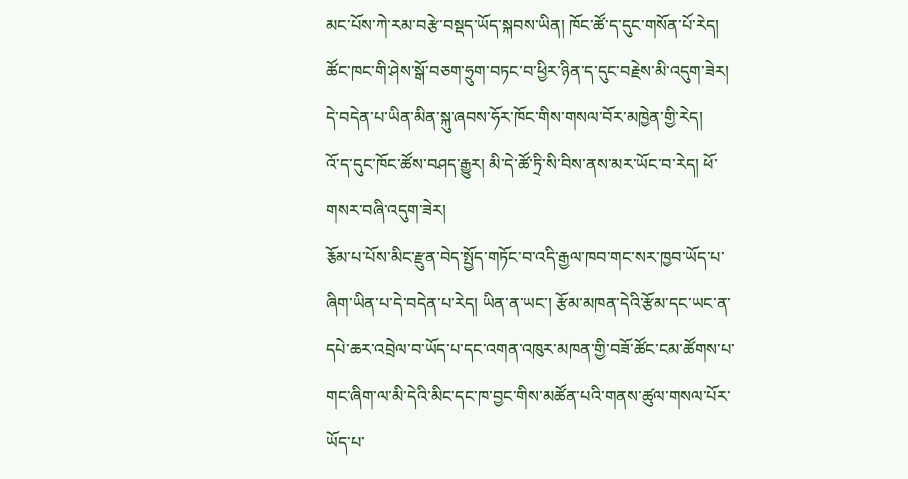མང་པོས་ཀེ་རམ་བརྩེ་བསྡད་ཡོད་སྐབས་ཡིན། ཁོང་ཚོ་ད་དུང་གསོན་པོ་རེད། ཚོང་ཁང་གི་ཤེས་སྒོ་བཅག་ཧྲུག་བཏང་བ་ཕྱིར་ཉིན་ད་དུང་བརྗེས་མི་འདུག་ཟེར། དེ་བདེན་པ་ཡིན་མིན་སྐུ་ཞབས་ཧོར་ཁོང་གིས་གསལ་བོར་མཁྱེན་གྱི་རེད།
འོ་ད་དུང་ཁོང་ཚོས་བཤད་རྒྱུར། མི་དེ་ཚོ་ཏྲི་སི་བིས་ནས་མར་ཡོང་བ་རེད། ཕོ་གསར་བཞི་འདུག་ཟེར།
རྕོམ་པ་པོས་མིང་རྫུན་བེད་སྤྱོད་གཏོང་བ་འདི་རྒྱལ་ཁབ་གང་སར་ཁྱབ་ཡོད་པ་ཞིག་ཡིན་པ་དེ་བདེན་པ་རེད། ཡིན་ན་ཡང་། རྩོམ་མཁན་དེའི་རྩོམ་དང་ཡང་ན་དཔེ་ཆར་འབྲེལ་བ་ཡོད་པ་དང་འགན་འཁུར་མཁན་གྱི་བཟོ་ཚོང་ངམ་ཚོགས་པ་གང་ཞིག་ལ་མི་དེའི་མིང་དང་ཁ་བྱང་གིས་མཚོན་པའི་གནས་ཚུལ་གསལ་པོར་ཡོད་པ་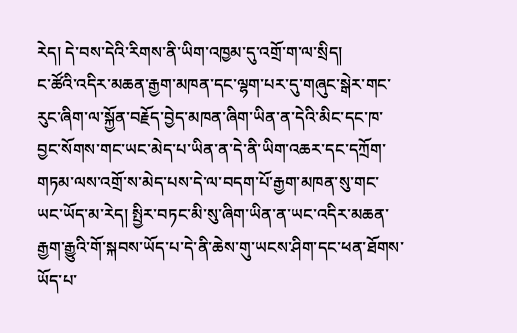རེད། དེ་བས་དེའི་རིགས་ནི་ཡིག་འཁྱམ་དུ་འགྲོ་ག་ལ་སྲིད།
ང་ཚོའི་འདིར་མཆན་རྒྱག་མཁན་དང་ལྷག་པར་དུ་གཞུང་སྒེར་གང་རུང་ཞིག་ལ་སྐྱོན་བརྗོད་བྱེད་མཁན་ཞིག་ཡིན་ན་དེའི་མིང་དང་ཁ་བྱང་སོགས་གང་ཡང་མེད་པ་ཡིན་ན་དེ་ནི་ཡིག་འཆར་དང་དཀྲོག་གཏམ་ལས་འགྲོ་ས་མེད་པས་དེ་ལ་བདག་པོ་རྒྱག་མཁན་སུ་གང་ཡང་ཡོད་མ་རེད། སྤྱིར་བཏང་མི་སུ་ཞིག་ཡིན་ན་ཡང་འདིར་མཆན་རྒྱག་རྒྱུའི་གོ་སྐབས་ཡོད་པ་དེ་ནི་ཆེས་གུ་ཡངས་ཤིག་དང་ཕན་ཐོགས་ཡོད་པ་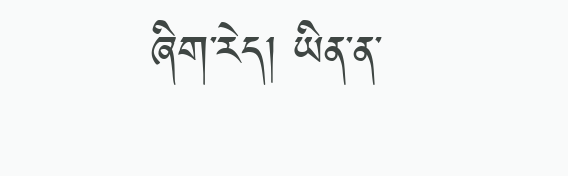ཞིག་རེད། ཡིན་ན་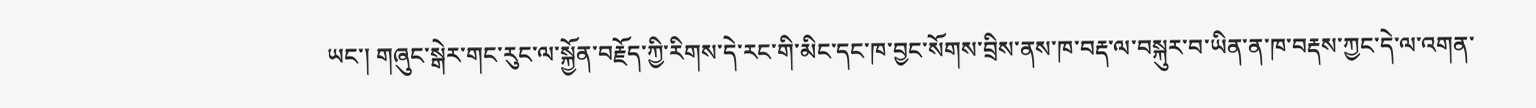ཡང་། གཞུང་སྒེར་གང་རུང་ལ་སྐྱོན་བརྗོད་ཀྱི་རིགས་དེ་རང་གི་མིང་དང་ཁ་བྱང་སོགས་བྲིས་ནས་ཁ་བརྡ་ལ་བསྐུར་བ་ཡིན་ན་ཁ་བརྡས་ཀྱང་དེ་ལ་འགན་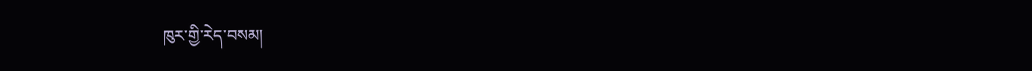ཁུར་གྱི་རེད་བསམ།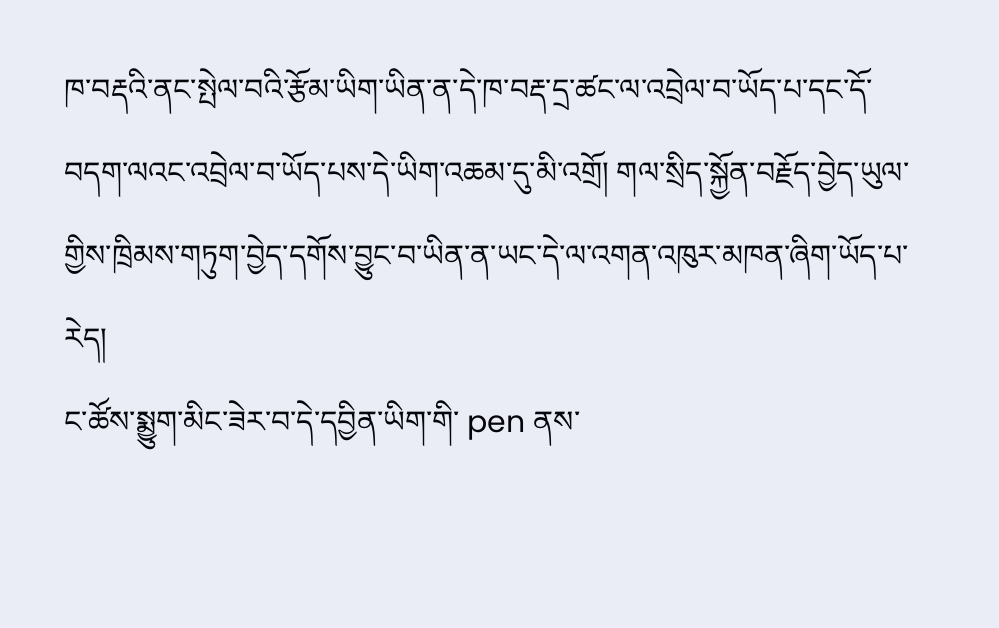ཁ་བརྡའི་ནང་སྤེལ་བའི་རྩོམ་ཡིག་ཡིན་ན་དེ་ཁ་བརྡ་དྲ་ཚང་ལ་འབྲེལ་བ་ཡོད་པ་དང་དོ་བདག་ལའང་འབྲེལ་བ་ཡོད་པས་དེ་ཡིག་འཆམ་དུ་མི་འགྲོ། གལ་སྲིད་སྐྱོན་བརྗོད་བྱེད་ཡུལ་གྱིས་ཁྲིམས་གཏུག་བྱེད་དགོས་བྱུང་བ་ཡིན་ན་ཡང་དེ་ལ་འགན་འཁུར་མཁན་ཞིག་ཡོད་པ་རེད།
ང་ཚོས་སྨྱུག་མིང་ཟེར་བ་དེ་དབྱིན་ཡིག་གི་ pen ནས་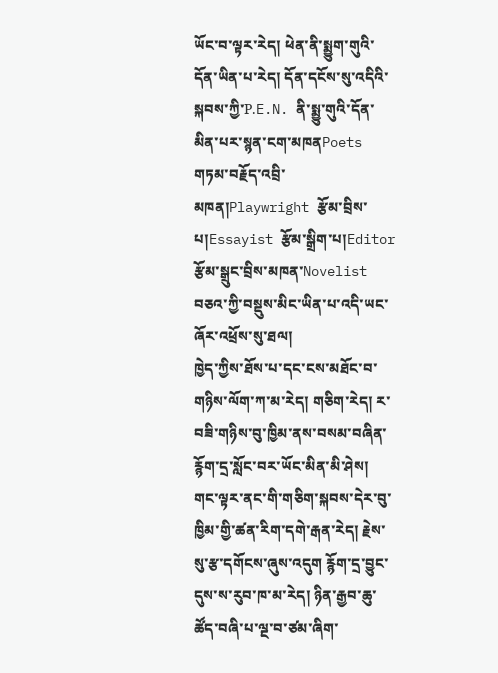ཡོང་བ་ལྟར་རེད། ཕེན་ནི་སྨྱུག་གུའི་དོན་ཡིན་པ་རེད། དོན་དངོས་སུ་འདིའི་སྐབས་ཀྱི་P.E.N. ནི་སྨྱུ་གུའི་དོན་མིན་པར་སྙན་ངག་མཁནPoets གཏམ་བརྗོད་འབྲི་མཁན།Playwright རྩོམ་བྲིས་པ།Essayist རྩོམ་སྒྲིག་པ།Editor རྩོམ་སྒྲུང་བྲིས་མཁན་Novelist བཅའ་ཀྱི་བསྡུས་མིང་ཡིན་པ་འདི་ཡང་ཞོར་འཕྲོས་སུ་ཐལ།
ཁྱེད་ཀྱིས་ཐོས་པ་དང་ངས་མཐོང་བ་གཉིས་ལོག་ཀ་མ་རེད། གཅིག་རེད། ར་བཟི་གཉིས་བུ་ཁྱིམ་ནས་བསམ་བཞིན་རྙོག་དྲ་སློང་བར་ཡོང་མིན་མི་ཤེས། གང་ལྟར་ནང་གི་གཅིག་སྐབས་དེར་བུ་ཁྱིམ་གྱི་ཚན་རིག་དགེ་རྒན་རེད། རྗེས་སུ་རྩ་དགོངས་ཞུས་འདུག རྙོག་དྲ་བྱུང་དུས་ས་རུབ་ཁ་མ་རེད། ཉིན་རྒྱབ་ཆུ་ཚོད་བཞི་པ་ལྔ་བ་ཙམ་ཞིག་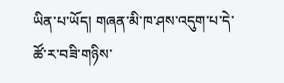ཡིན་པ་ཡོད། གཞན་མི་ཁ་ཤས་འདུག་པ་དེ་ཚོ་ར་བཟི་གཉིས་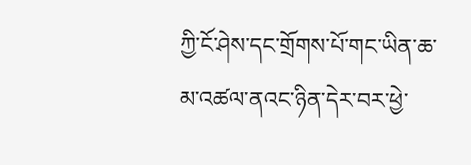ཀྱི་ངོ་ཤེས་དང་གྲོགས་པོ་གང་ཡིན་ཆ་མ་འཚལ་ནའང་ཉིན་དེར་བར་ཕྱེ་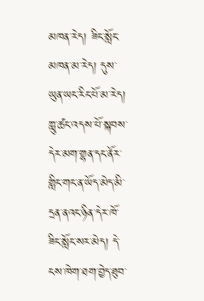མཁན་རེད། ཟིང་སློང་མཁན་མ་རེད། དུས་ཡུན་ཡང་རིང་པོ་མ་རེད། ཀླུ་ཚང་འདས་པོ་སྐབས་དེར་མག་གྷན་དང་ནོར་གླིང་གང་ན་ཡོད་མེད་མི་དྲན་ནའང་ཉིན་དེར་ཁོ་ཟིང་སློང་སར་མེད། དེ་ངས་ཁེག་ཐག་བྱེད་ཐུབ་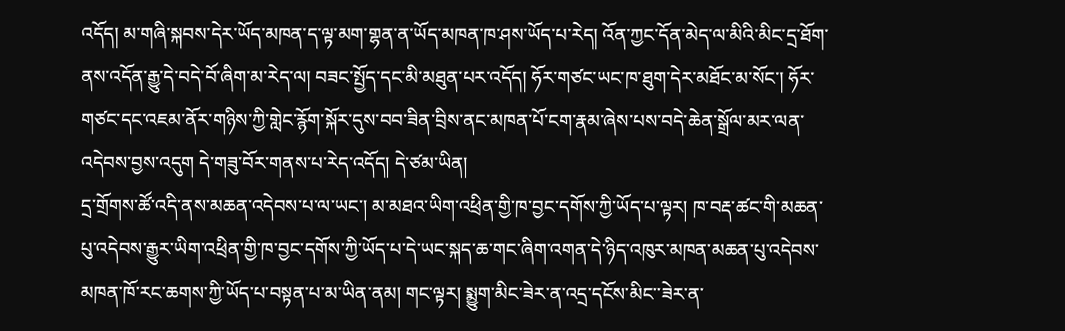འདོད། མ་གཞི་སྐབས་དེར་ཡོད་མཁན་ད་ལྟ་མག་གྷན་ན་ཡོད་མཁན་ཁ་ཤས་ཡོད་པ་རེད། འོན་ཀྱང་དོན་མེད་ལ་མིའི་མིང་དྲ་ཐོག་ནས་འདོན་རྒྱུ་དེ་བདེ་བོ་ཞིག་མ་རེད་ལ། བཟང་སྤྱོད་དང་མི་མཐུན་པར་འདོད། ཧོར་གཙང་ཡང་ཁ་ཐུག་དེར་མཐོང་མ་སོང་། ཧོར་གཙང་དང་འཇམ་ནོར་གཉིས་ཀྱི་གླེང་རྙོག་སྐོར་དུས་བབ་ཟིན་བྲིས་ནང་མཁན་པོ་ངག་རྣམ་ཞེས་པས་བདེ་ཆེན་སྒྲོལ་མར་ལན་འདེབས་བྱས་འདུག དེ་གཟུ་བོར་གནས་པ་རེད་འདོད། དེ་ཙམ་ཡིན།
དྲ་གྲོགས་ཚོ་འདི་ནས་མཆན་འདེབས་པ་ལ་ཡང་། མ་མཐའ་ཡིག་འཕྲིན་གྱི་ཁ་བྱང་དགོས་ཀྱི་ཡོད་པ་ལྟར། ཁ་བརྡ་ཚང་གི་མཆན་པུ་འདེབས་རྒྱུར་ཡིག་འཕྲིན་གྱི་ཁ་བྱང་དགོས་ཀྱི་ཡོད་པ་དེ་ཡང་སྐད་ཆ་གང་ཞིག་འགན་དེ་ཉིད་འཁུར་མཁན་མཆན་པུ་འདེབས་མཁན་ཁོ་རང་ཆགས་ཀྱི་ཡོད་པ་བསྟན་པ་མ་ཡིན་ནམ། གང་ལྟར། སྨྱུག་མིང་ཟེར་ན་འདྲ་དངོས་མིང་་ཟེར་ན་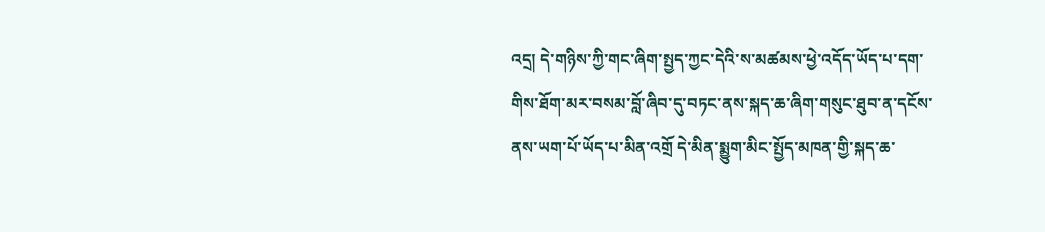འདྲ། དེ་གཉིས་ཀྱི་གང་ཞིག་སྤྱད་ཀྱང་དེའི་ས་མཚམས་ཕྱེ་འདོད་ཡོད་པ་དག་གིས་ཐོག་མར་བསམ་བློ་ཞིབ་དུ་བཏང་ནས་སྐད་ཆ་ཞིག་གསུང་ཐུབ་ན་དངོས་ནས་ཡག་པོ་ཡོད་པ་མིན་འགྲོ དེ་མིན་སྨྱུག་མིང་སྤྱོད་མཁན་གྱི་སྐད་ཆ་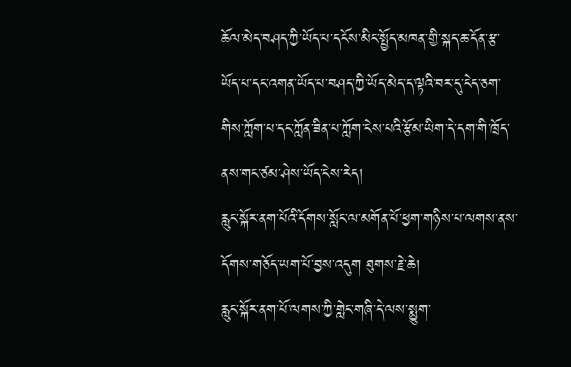ཆོལ་མེད་བཤད་ཀྱི་ཡོད་པ་དངོས་མིང་སྤྱོད་མཁན་གྱི་སྐད་ཆ་དོན་རྩ་ཡོད་པ་དང་འགན་ཡོད་པ་བཤད་ཀྱི་ཡོད་མེད་ད་ལྟའི་བར་དུ་ངེད་ཅག་གིས་ཀློག་པ་དང་ཀློན་ཟིན་པ་ཀློག་ངེས་པའི་རྩོམ་ཡིག་དེ་དག་གི་ཁྲོད་ནས་གང་ཙམ་ཤེས་ཡོད་ངེས་རེད།
རླུང་སྐོར་ནག་པོའི་དོགས་སློང་ལ་མགོན་པོ་ཕྱག་གཉིས་པ་ལགས་ནས་དོགས་གཅོད་ཡག་པོ་བྱས་འདུག ཐུགས་རྗེ་ཆེ།
རླུང་སྐོར་ནག་པོ་ལགས་ཀྱི་གླེང་གཞི་དེ་ལས་སྨྱུག་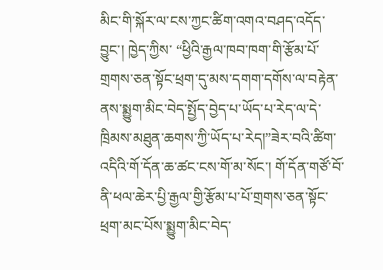མིང་གི་སྐོར་ལ་ངས་ཀྱང་ཚིག་འགའ་བཤད་འདོད་བྱུང་། ཁྱེད་ཀྱིས་ “ཕྱིའི་རྒྱལ་ཁབ་ཁག་གི་རྩོམ་པོ་གྲགས་ཅན་སྟོང་ཕྲག་དུ་མས་དགག་དགོས་ལ་བརྟེན་ནས་སྨྱུག་མིང་བེད་སྤྱོད་བྱེད་པ་ཡོད་པ་རེད་ལ་དེ་ཁྲིམས་མཐུན་ཆགས་ཀྱི་ཡོད་པ་རེད།”ཟེར་བའི་ཚིག་འདིའི་གོ་དོན་ཆ་ཚང་ངས་གོ་མ་སོང་། གོ་དོན་གཙོ་བོ་ནི་ཕལ་ཆེར་པྱི་རྒྱལ་གྱི་རྩོམ་པ་པོ་གྲགས་ཅན་སྟོང་ཕྲག་མང་པོས་སྨྱུག་མིང་བེད་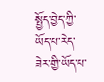སྤྱོད་བྱེད་ཀྱི་ཡོད་པ་རེད་ཟེར་གྱི་ཡོད་པ་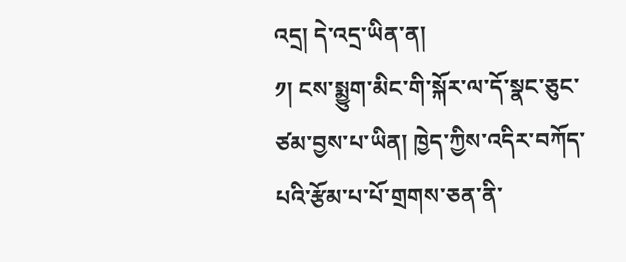འདྲ། དེ་འདྲ་ཡིན་ན།
༡། ངས་སྨྱུག་མིང་གི་སྐོར་ལ་དོ་སྣང་ཅུང་ཙམ་བྱས་པ་ཡིན། ཁྱེད་ཀྱིས་འདིར་བཀོད་པའི་རྩོམ་པ་པོ་གྲགས་ཅན་ནི་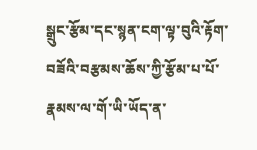སྒྲུང་རྩོམ་དང་སྙན་ངག་ལྟ་བུའི་རྟོག་བཟོའི་བརྩམས་ཆོས་ཀྱི་རྩོམ་པ་པོ་རྣམས་ལ་གོ་ཡི་ཡོད་ན་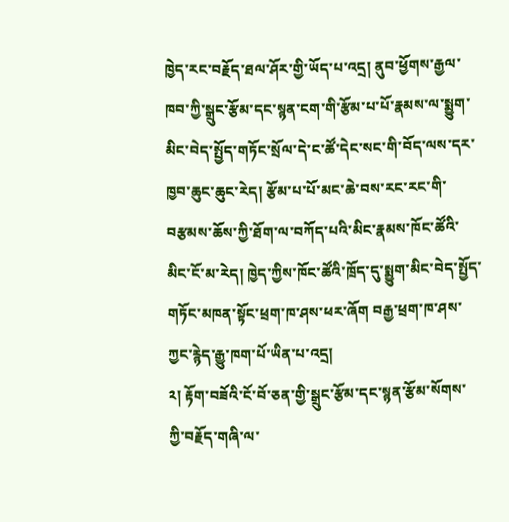ཁྱེད་རང་བརྗོད་ཐལ་ཤོར་གྱི་ཡོད་པ་འདྲ། ནུབ་ཕྱོགས་རྒྱལ་ཁབ་ཀྱི་སྒྲུང་རྩོམ་དང་སྙན་ངག་གི་རྩོམ་པ་པོ་རྣམས་ལ་སྨྱུག་མིང་བེད་སྤྱོད་གཏོང་སྲོལ་དེ་ང་ཚོ་དེང་སང་གི་བོད་ལས་དར་ཁྱབ་ཆུང་ཆུང་རེད། རྩོམ་པ་པོ་མང་ཆེ་བས་རང་རང་གི་བརྩམས་ཆོས་ཀྱི་ཐོག་ལ་བཀོད་པའི་མིང་རྣམས་ཁོང་ཚོའི་མིང་ངོ་མ་རེད། ཁྱེད་ཀྱིས་ཁོང་ཚོའི་ཁྲོད་དུ་སྨྱུག་མིང་བེད་སྤྱོད་གཏོང་མཁན་སྟོང་ཕྲག་ཁ་ཤས་ཕར་ཞོག བརྒྱ་ཕྲག་ཁ་ཤས་ཀྱང་རྙེད་རྒྱུ་ཁག་པོ་ཡིན་པ་འདྲ།
༢། རྟོག་བཟོའི་ངོ་བོ་ཅན་གྱི་སྒྲུང་རྩོམ་དང་སྙན་རྩོམ་སོགས་ཀྱི་བརྗོད་གཞི་ལ་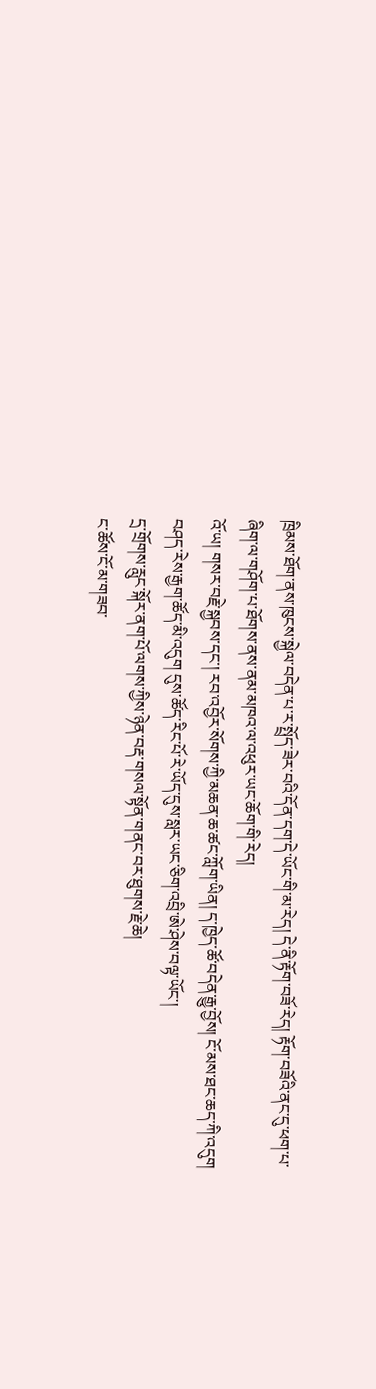ཁྲིམས་ཐོག་ནས་ཁུངས་སྐྱེལ་བདེན་པ་ར་སྤྲོད་ཟེར་བའི་དོན་དག་དེ་ཡོང་གི་མ་རེད། དེ་ནི་རྟོག་བཟོ་རེད། རྟོག་བཟོའི་ནང་དུ་ཕག་པ་ཞིག་ལ་གཤོག་པ་ཐོགས་ནས་ནམ་མཁའ་ལ་འཕུར་ཡང་ཆོག་གི་རེད།
འོ་ཡ། གསར་བརྗེ་སྐྱབས་དང་། རབ་འབྱོར་སོགས་ཀྱི་མཆན་ཆ་ཚང་ཀློག་ཡིན། ད་ཁྱེད་ཚོ་བདེན་རྒྱུ་བྱོས། ངོ་མས་ཐང་ཆད་ཀི་འདུག བཤད་རེས་རྒྱག་ཚོད་མི་འདུག དུས་ཚོད་རིང་པོ་རེ་ཡོད་དུས་སླར་ཡང་ཅིག་འབྲི་ཨེ་ཤེས་བལྟ་ཡོང་།
དྲ་གྲོགས་རླུང་སྐོར་ནག་པོ་ལགས་ཀྱིས་ཉེན་བརྡ་གསལ་སྟོན་གནང་བར་ཐུགས་རྗེ་ཆེ།
ང་ཚོས་ངོ་མ་གཟབ་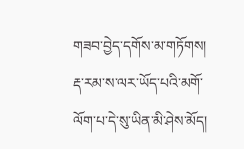གཟབ་བྱེད་དགོས་མ་གཏོགས། རྡ་རམ་ས་ལར་ཡོད་པའི་མགོ་ལོག་པ་དེ་སུ་ཡིན་མི་ཤེས་མོད།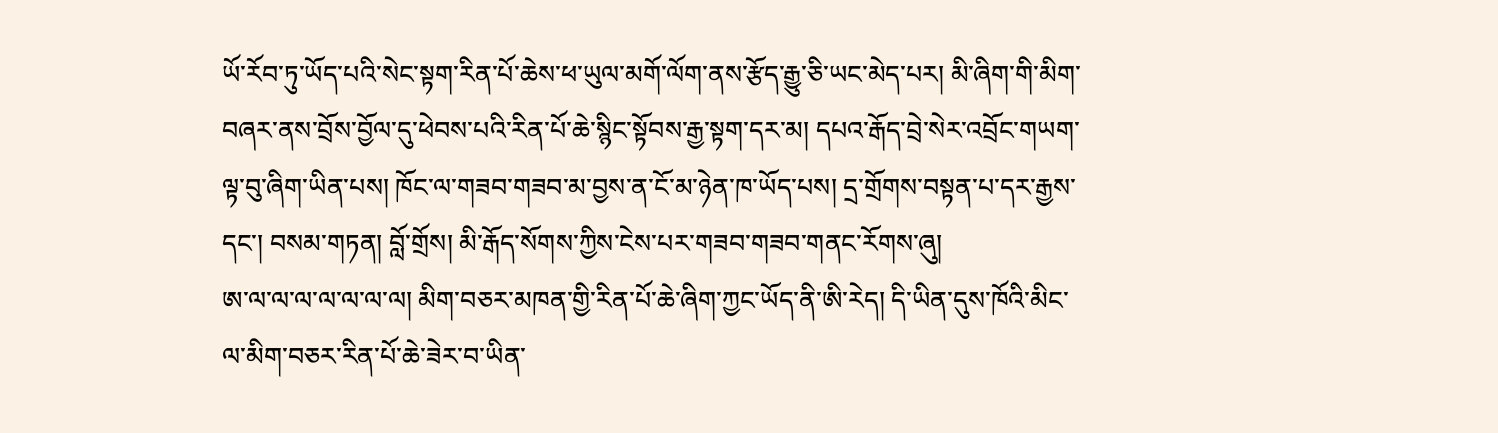ཡོ་རོབ་ཏུ་ཡོད་པའི་སེང་སྟག་རིན་པོ་ཆེས་ཕ་ཡུལ་མགོ་ལོག་ནས་རྩོད་རྒྱུ་ཅི་ཡང་མེད་པར། མི་ཞིག་གི་མིག་བཞར་ནས་བྲོས་བྱོལ་དུ་ཕེབས་པའི་རིན་པོ་ཆེ་སྙིང་སྟོབས་རྒྱ་སྟག་དར་མ། དཔའ་རྒོད་བྲེ་སེར་འབྲོང་གཡག་ལྟ་བུ་ཞིག་ཡིན་པས། ཁོང་ལ་གཟབ་གཟབ་མ་བྱས་ན་ངོ་མ་ཉེན་ཁ་ཡོད་པས། དྲ་གྲོགས་བསྟན་པ་དར་རྒྱས་དང་། བསམ་གཏན། བློ་གྲོས། མི་རྒོད་སོགས་ཀྱིས་ངེས་པར་གཟབ་གཟབ་གནང་རོགས་ཞུ།
ཨ་ལ་ལ་ལ་ལ་ལ་ལ་ལ། མིག་བཅར་མཁན་གྱི་རིན་པོ་ཆེ་ཞིག་ཀྱང་ཡོད་ནི་ཨི་རེད། དི་ཡིན་དུས་ཁོའི་མིང་ལ་མིག་བཅར་རིན་པོ་ཆེ་ཟེར་བ་ཡིན་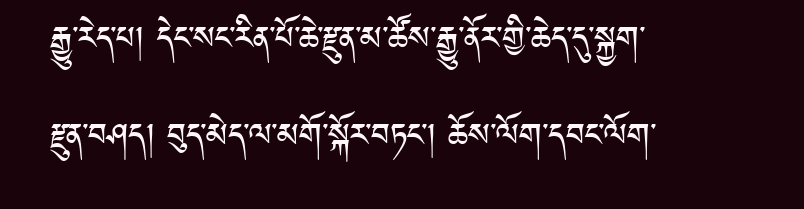རྒྱུ་རེད་པ། དེང་སང་རིན་པོ་ཆེ་རྫུན་མ་ཚོས་རྒྱུ་ནོར་གྱི་ཆེད་དུ་སྐྱག་རྫུན་བཤད། བུད་མེད་ལ་མགོ་སྐོར་བཏང་། ཆོས་ལོག་དབང་ལོག་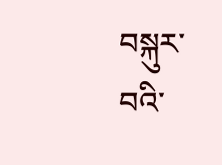བསྐུར་བའི་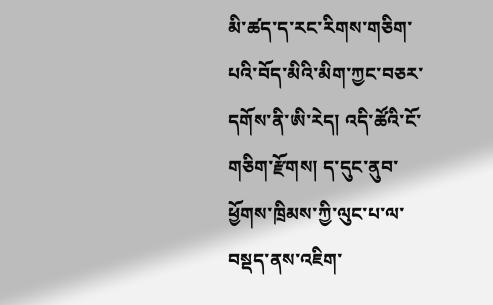མི་ཚད་ད་རང་རིགས་གཅིག་པའི་བོད་མིའི་མིག་ཀྱང་བཅར་དགོས་ནི་ཨི་རེད། འདི་ཚོའི་ངོ་གཅིག་རྫོགས། ད་དུང་ནུབ་ཕྱོགས་ཁྲིམས་ཀྱི་ལུང་པ་ལ་བསྡད་ནས་འཇིག་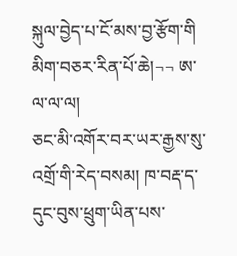སྐུལ་བྱེད་པ་ངོ་མས་བྱ་རྩོག་གི མིག་བཅར་རིན་པོ་ཆེ།¬¬ ཨ་ལ་ལ་ལ།
ཅང་མི་འགོར་བར་ཡར་རྒྱས་སུ་འགྲོ་གི་རེད་བསམ། ཁ་བརྡ་ད་དུང་བུས་ཕྲུག་ཡིན་པས་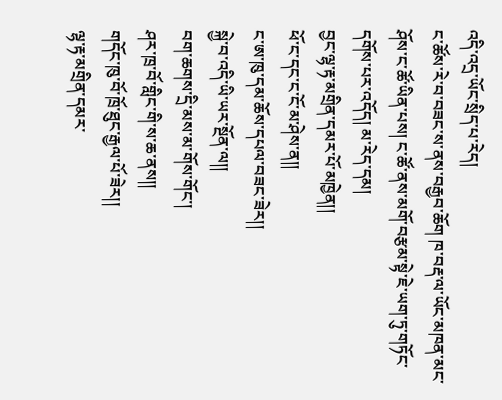འདི་འདྲ་ཡོང་སྲིད་པ་རེད།
ང་ཚོས་རེ་བ་བཟང་ས་ནས་བརྒྱབ་ཆོག ཁ་བརྡ་ལ་ཡོང་མཁན་མང་ཤོས་ང་ཚོ་ཡིན་པས། ང་ཚོ་ནས་མགོ་བརྩམ་སྟེ་ཇེ་ཡག་ཏུ་གཏོང་དགོས་པར་འདོད། མ་རེད་དམ།
བྱང་ལྷ་རྟ་མགྲིན་དམར་པོ་མཁྱེན།།
ཕོ་ང་དང་ང་ངོ་མ་ཤེས་ན།།
ང་ཨ་ཁུ་དམ་ཆོས་དཔལ་བཟང་ཟེར།།
སྐྱེ་བ་འདི་ཡི་ཡར་སྔོན་ལ།།
བག་ཆགས་དྲི་མས་མ་གོས་གོང་།
ཤར་ཁྲ་བོ་གླིང་གི་ས་ཆ་ནས།།
གདོང་ཁུ་བོ་ཁྲོ་ཐུང་རྒྱལ་པོ་ཟེར།།
ལྷ་རྟ་མགྲིན་དམར་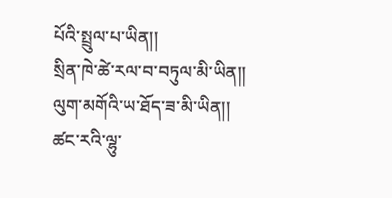པོའི་སྤྲུལ་པ་ཡིན།།
སྲིན་ཁེ་ཚེ་རལ་བ་བཏུལ་མི་ཡིན།།
ལུག་མགོའི་ཡ་ཐོད་ཟ་མི་ཡིན།།
ཚང་རའི་ལྷུ་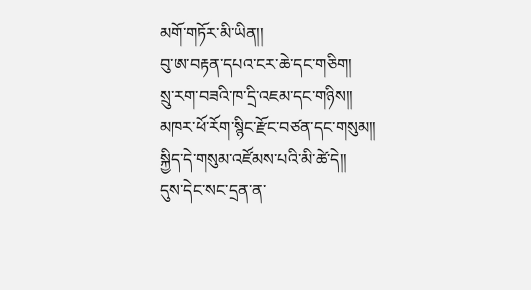མགོ་གཏོར་མི་ཡིན།།
བུ་ཨ་བརྟན་དཔའ་ངར་ཆེ་དང་གཅིག།
སྲུ་རག་བཟའི་ཁ་དྲི་འཇམ་དང་གཉིས།།
མཁར་ཕོ་རོག་སྙིང་རྫོང་བཙན་དང་གསུམ།།
སྐྱིད་དེ་གསུམ་འཛོམས་པའི་མི་ཚེ་དེ།།
དུས་དེང་སང་དྲན་ན་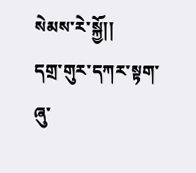སེམས་རེ་སྐྱོ།།
དགྲ་གུར་དཀར་སྟག་ཞུ་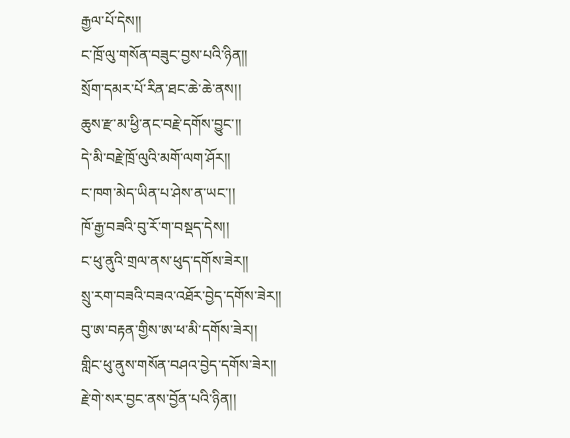རྒྱལ་པོ་དེས།།
ང་ཁྲོ་ལུ་གསོན་བཟུང་བྱས་པའི་ཉིན།།
སྲོག་དམར་པོ་རིན་ཐང་ཆེ་ཆེ་ནས།།
ཆུས་རྫ་མ་ཕྱི་ནང་བརྗེ་དགོས་བྱུང་།།
དེ་མི་བརྗེ་ཁྲོ་ལུའི་མགོ་ལག་ཤོར།།
ང་ཁག་མེད་ཡིན་པ་ཤེས་ན་ཡང་།།
ཁོ་རྒྱ་བཟའི་བུ་རོ་ག་བསྡད་དེས།།
ང་ཕུ་ནུའི་གྲལ་ནས་ཕུད་དགོས་ཟེར།།
སྲུ་རག་བཟའི་བཟའ་འཐོར་བྱེད་དགོས་ཟེར།།
བུ་ཨ་བརྟན་གྱིས་ཨ་ཕ་མི་དགོས་ཟེར།།
གླིང་ཕུ་ནུས་གསོན་བཤའ་བྱེད་དགོས་ཟེར།།
རྗེ་གེ་སར་བྱང་ནས་བྱོན་པའི་ཉིན།།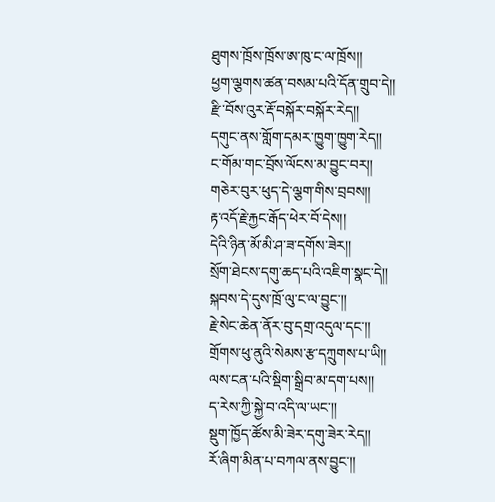ཐུགས་ཁྲོས་ཁྲོས་ཨ་ཁུ་ང་ལ་ཁྲོས།།
ཕྱག་ལྕགས་ཚན་བསམ་པའི་དོན་གྲུབ་དེ།།
རྫི་བོས་འུར་རྡོ་བསྐོར་བསྐོར་རེད།།
དགུང་ནས་གློག་དམར་ཁྱུག་ཁྱུག་རེད།།
ང་གོམ་གང་བྲོས་ལོངས་མ་བྱུང་བར།།
གཅེར་བུར་ཕུད་དེ་ལྕག་གིས་བྲབས།།
རྟ་འདོ་རྗེ་རྐྱང་རྒོད་ཕེར་བོ་དེས།།
དེའི་ཉིན་མོ་མི་ཤ་ཟ་དགོས་ཟེར།།
སྲོག་ཐེངས་དགུ་ཆད་པའི་འཇིག་སྣང་དེ།།
སྐབས་དེ་དུས་ཁྲོ་ལུ་ང་ལ་བྱུང་།།
རྗེ་སེང་ཆེན་ནོར་བུ་དགྲ་འདུལ་དང་།།
གྲོགས་ཕུ་ནུའི་སེམས་རྩ་དཀྲུགས་པ་ཡི།།
ལས་ངན་པའི་སྡིག་སྒྲིབ་མ་དག་པས།།
ད་རེས་ཀྱི་སྐྱེ་བ་འདི་ལ་ཡང་།།
སྡུག་ཁྱོད་ཚོས་མི་ཟེར་དགུ་ཟེར་རེད།།
རོ་ཞིག་མིན་པ་བཀལ་ནས་བྱུང་།།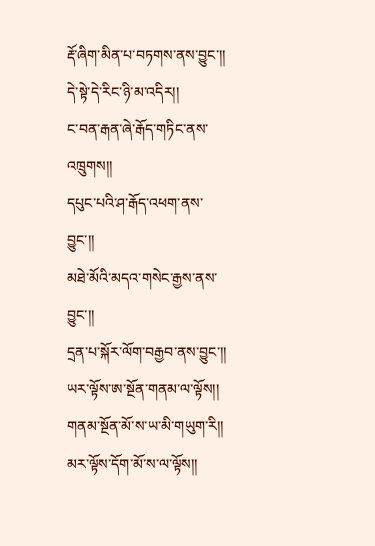རྡོ་ཞིག་མིན་པ་བཏགས་ནས་བྱུང་།།
དེ་སྟེ་དེ་རིང་ཉི་མ་འདིར།།
ང་བན་རྒན་ཞེ་རྒོད་གཏིང་ནས་འཁྲུགས།།
དཔུང་པའི་ཤ་རྒོད་འཕག་ནས་བྱུང་།།
མཐེ་མོའི་མདའ་གསེང་རྒྱས་ནས་བྱུང་།།
དྲན་པ་སྐོར་ལོག་བརྒྱབ་ནས་བྱུང་།།
ཡར་ལྟོས་ཨ་སྔོན་གནམ་ལ་ལྟོས།།
གནམ་སྔོན་མོ་ས་ཡ་མི་གཡུག་རི།།
མར་ལྟོས་དོག་མོ་ས་ལ་ལྟོས།།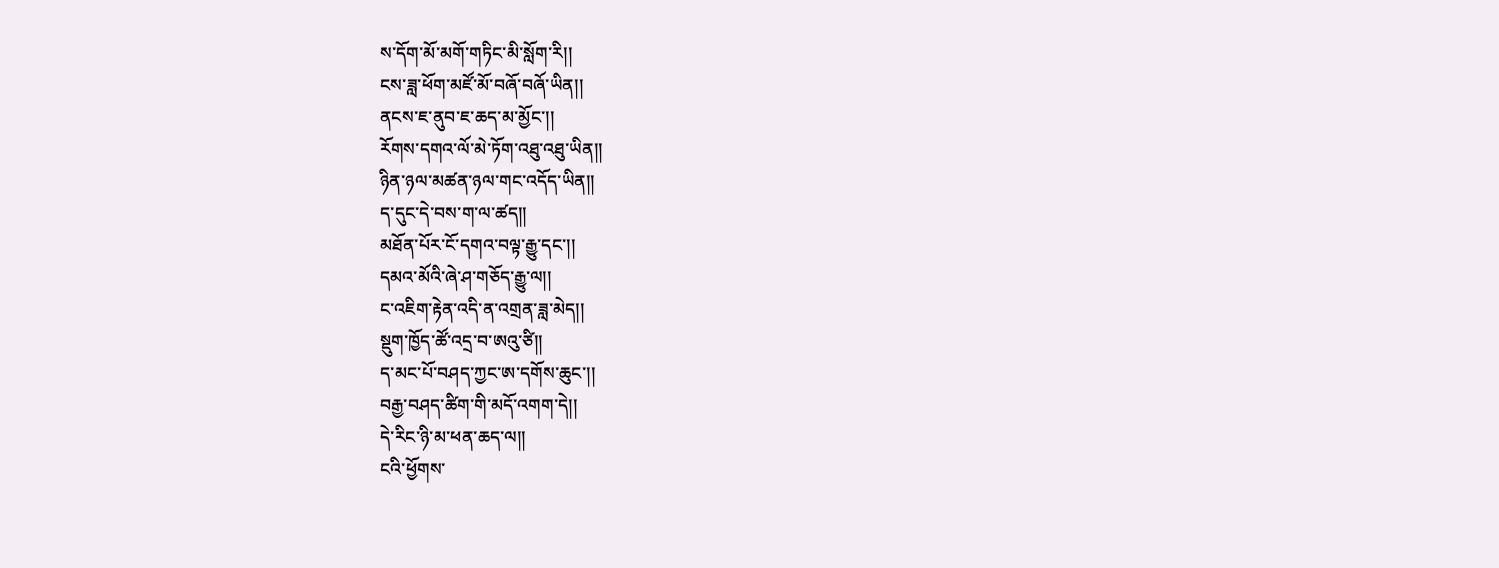ས་དོག་མོ་མགོ་གཏིང་མི་སློག་རི།།
ངས་ཟླ་ཕོག་མཛོ་མོ་བཞོ་བཞོ་ཡིན།།
ནངས་ཇ་ནུབ་ཇ་ཆད་མ་མྱོང་།།
རོགས་དགའ་ལོ་མེ་ཏོག་འཐུ་འཐུ་ཡིན།།
ཉིན་ཉལ་མཚན་ཉལ་གང་འདོད་ཡིན།།
ད་དུང་དེ་བས་ག་ལ་ཚད།།
མཐོན་པོར་ངོ་དགའ་བལྟ་རྒྱུ་དང་།།
དམའ་མོའི་ཞེ་ཤ་གཅོད་རྒྱུ་ལ།།
ང་འཇིག་རྟེན་འདི་ན་འགྲན་ཟླ་མེད།།
སྡུག་ཁྱོད་ཚོ་འདྲ་བ་ཨའུ་ཙི།།
ད་མང་པོ་བཤད་ཀྱང་ཨ་དགོས་ཆུང་།།
བརྒྱ་བཤད་ཚིག་གི་མདོ་འགག་དེ།།
དེ་རིང་ཉི་མ་ཕན་ཆད་ལ།།
ངའི་ཕྱོགས་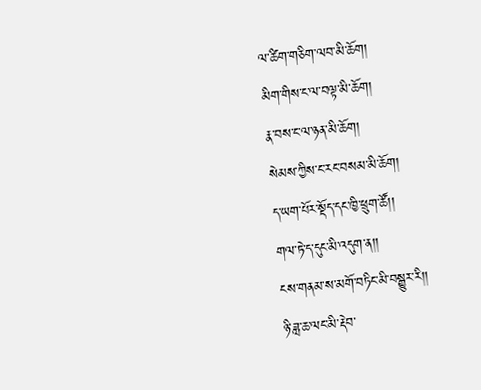ལ་ཚིག་གཅིག་ལབ་མི་ཆོག།
མིག་གིས་ང་ལ་བལྟ་མི་ཆོག།
རྣ་བས་ང་ལ་ཉན་མི་ཆོག།
སེམས་ཀྱིས་ང་རང་བསམ་མི་ཆོག།
ད་ཡག་པོར་སྡོད་དང་ཁྱི་ཕྲུག་ཚོ།།
གལ་ཏེ་ད་དུང་མི་འདུག་ན།།
ངས་གནམ་ས་མགོ་བཏིང་མི་བསྒྱུར་རི།།
ཉི་ཟླ་ཆ་ལང་མི་རྡེབ་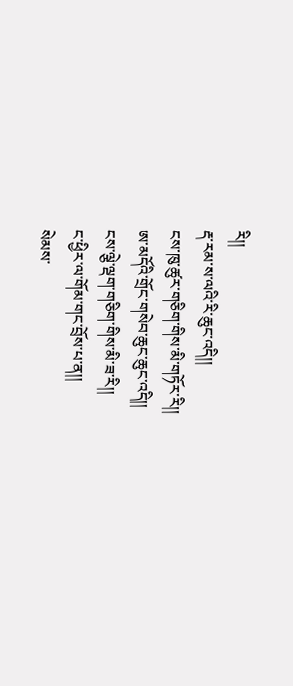རི།།
རྡ་རམ་ས་ལའི་རི་ཆུང་འདི།།
ངས་ཁུ་ཚུར་གཅིག་གིས་མི་གཏོར་རི།།
ཨ་མདོའི་གྲོང་གསེབ་ཆུང་ཆུང་འདི།།
ངས་ལྕེ་ལྡག་གཅིག་གིས་མི་ཟ་རི།།
ང་ཕྱིར་ལ་གོམ་གང་བྲོས་པ་ན།།
སེམས་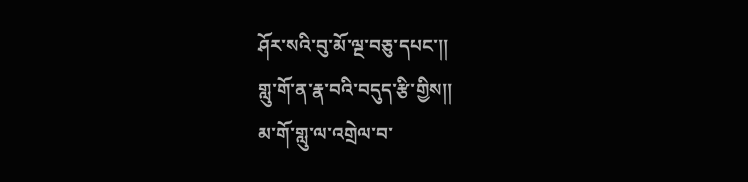ཤོར་སའི་བུ་མོ་ལྔ་བཅུ་དཔང་།།
གླུ་གོ་ན་རྣ་བའི་བདུད་རྩི་གྱིས།།
མ་གོ་གླུ་ལ་འགྲེལ་བ་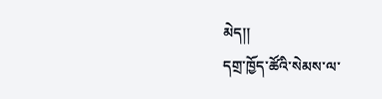མེད།།
དགྲ་ཁྱོད་ཚོའི་སེམས་ལ་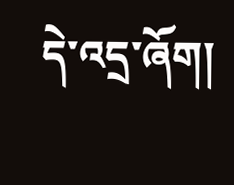དེ་འདྲ་ཞོག།